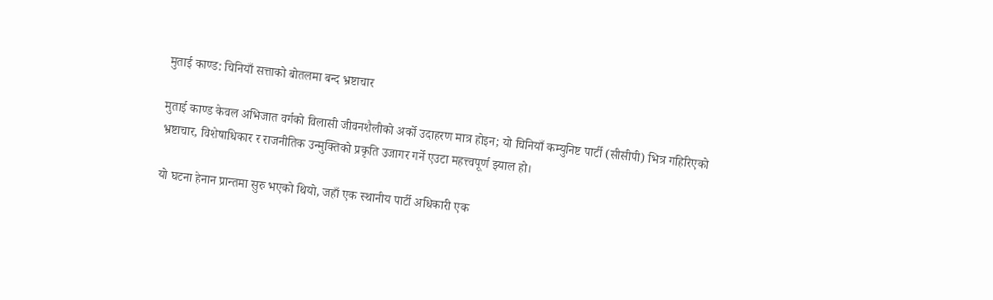मुताई काण्ड: चिनियाँ सत्ताको बोतलमा बन्द भ्रष्टाचार

मुताई काण्ड केवल अभिजात वर्गको विलासी जीवनशैलीको अर्को उदाहरण मात्र होइन; यो चिनियाँ कम्युनिष्ट पार्टी (सीसीपी) भित्र गहिरिएको भ्रष्टाचार, विशेषाधिकार र राजनीतिक उन्मुक्तिको प्रकृति उजागर गर्ने एउटा महत्त्वपूर्ण झ्याल हो।

यो घटना हेनान प्रान्तमा सुरु भएको थियो, जहाँ एक स्थानीय पार्टी अधिकारी एक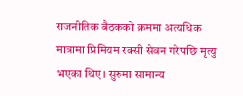राजनीतिक बैठकको क्रममा अत्यधिक मात्रामा प्रिमियम रक्सी सेवन गरेपछि मृत्यु भएका थिए। सुरुमा सामान्य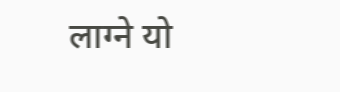लाग्ने यो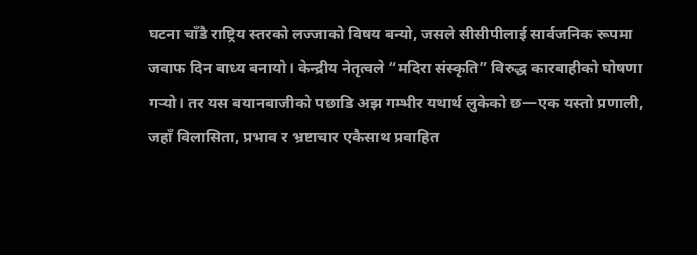घटना चाँडै राष्ट्रिय स्तरको लज्जाको विषय बन्यो, जसले सीसीपीलाई सार्वजनिक रूपमा जवाफ दिन बाध्य बनायो। केन्द्रीय नेतृत्वले “मदिरा संस्कृति” विरुद्ध कारबाहीको घोषणा गर्‍यो। तर यस बयानबाजीको पछाडि अझ गम्भीर यथार्थ लुकेको छ—एक यस्तो प्रणाली, जहाँ विलासिता, प्रभाव र भ्रष्टाचार एकैसाथ प्रवाहित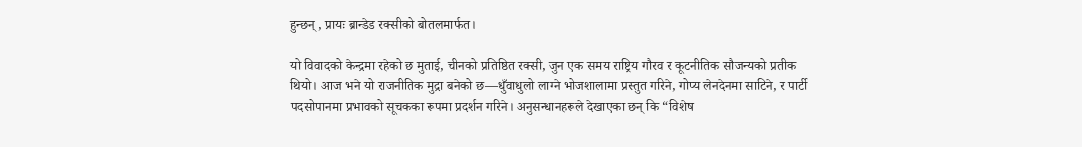हुन्छन्, प्रायः ब्रान्डेड रक्सीको बोतलमार्फत।

यो विवादको केन्द्रमा रहेको छ मुताई, चीनको प्रतिष्ठित रक्सी, जुन एक समय राष्ट्रिय गौरव र कूटनीतिक सौजन्यको प्रतीक थियो। आज भने यो राजनीतिक मुद्रा बनेको छ—धुँवाधुलो लाग्ने भोजशालामा प्रस्तुत गरिने, गोप्य लेनदेनमा साटिने, र पार्टी पदसोपानमा प्रभावको सूचकका रूपमा प्रदर्शन गरिने। अनुसन्धानहरूले देखाएका छन् कि “विशेष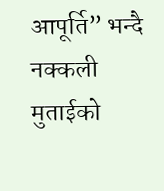आपूर्ति” भन्दै नक्कली मुताईको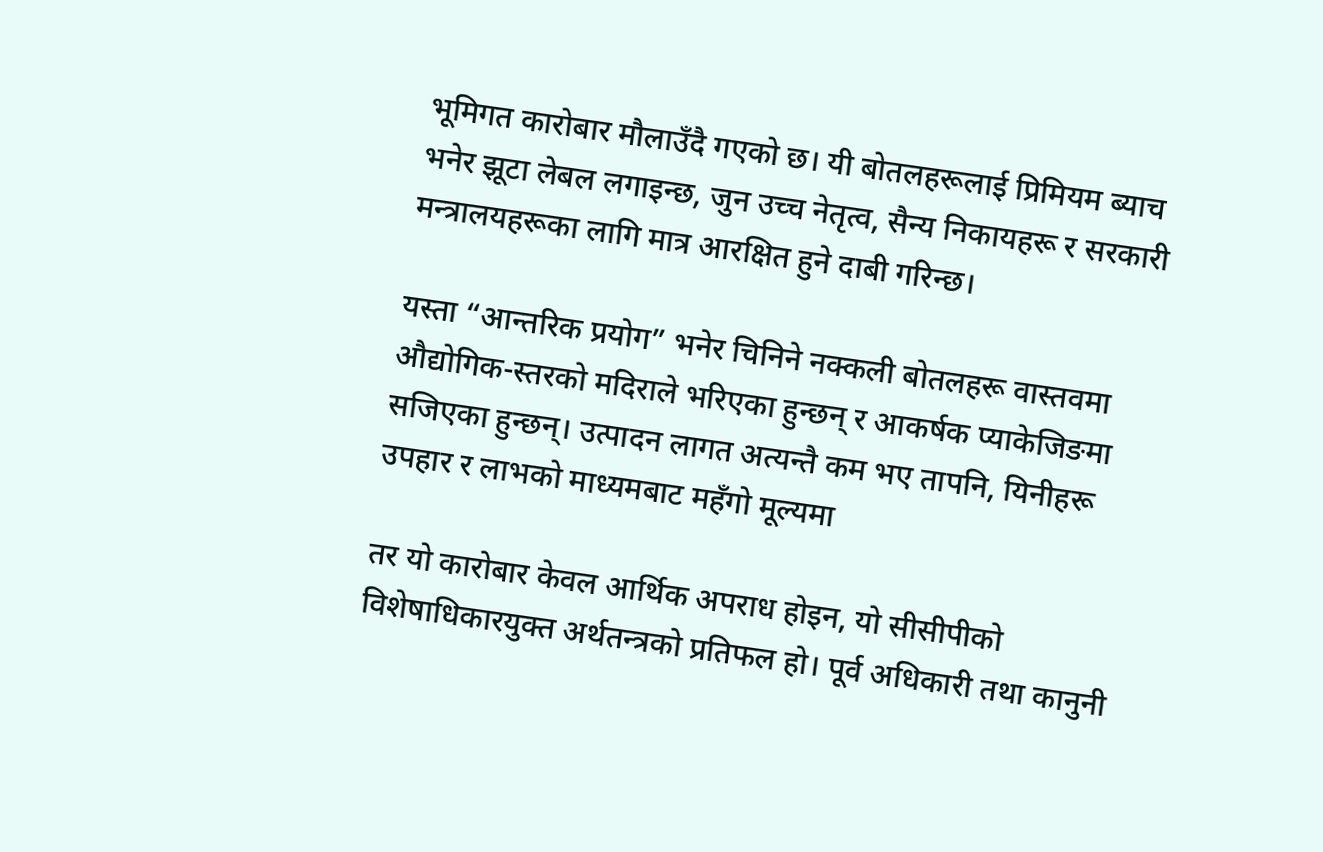भूमिगत कारोबार मौलाउँदै गएको छ। यी बोतलहरूलाई प्रिमियम ब्याच भनेर झूटा लेबल लगाइन्छ, जुन उच्च नेतृत्व, सैन्य निकायहरू र सरकारी मन्त्रालयहरूका लागि मात्र आरक्षित हुने दाबी गरिन्छ।

यस्ता “आन्तरिक प्रयोग” भनेर चिनिने नक्कली बोतलहरू वास्तवमा औद्योगिक-स्तरको मदिराले भरिएका हुन्छन् र आकर्षक प्याकेजिङमा सजिएका हुन्छन्। उत्पादन लागत अत्यन्तै कम भए तापनि, यिनीहरू उपहार र लाभको माध्यमबाट महँगो मूल्यमा

तर यो कारोबार केवल आर्थिक अपराध होइन, यो सीसीपीको विशेषाधिकारयुक्त अर्थतन्त्रको प्रतिफल हो। पूर्व अधिकारी तथा कानुनी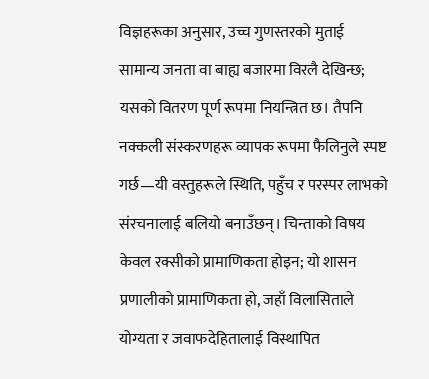विज्ञहरूका अनुसार, उच्च गुणस्तरको मुताई सामान्य जनता वा बाह्य बजारमा विरलै देखिन्छ; यसको वितरण पूर्ण रूपमा नियन्त्रित छ। तैपनि नक्कली संस्करणहरू व्यापक रूपमा फैलिनुले स्पष्ट गर्छ—यी वस्तुहरूले स्थिति, पहुँच र परस्पर लाभको संरचनालाई बलियो बनाउँछन्। चिन्ताको विषय केवल रक्सीको प्रामाणिकता होइन; यो शासन प्रणालीको प्रामाणिकता हो, जहाँ विलासिताले योग्यता र जवाफदेहितालाई विस्थापित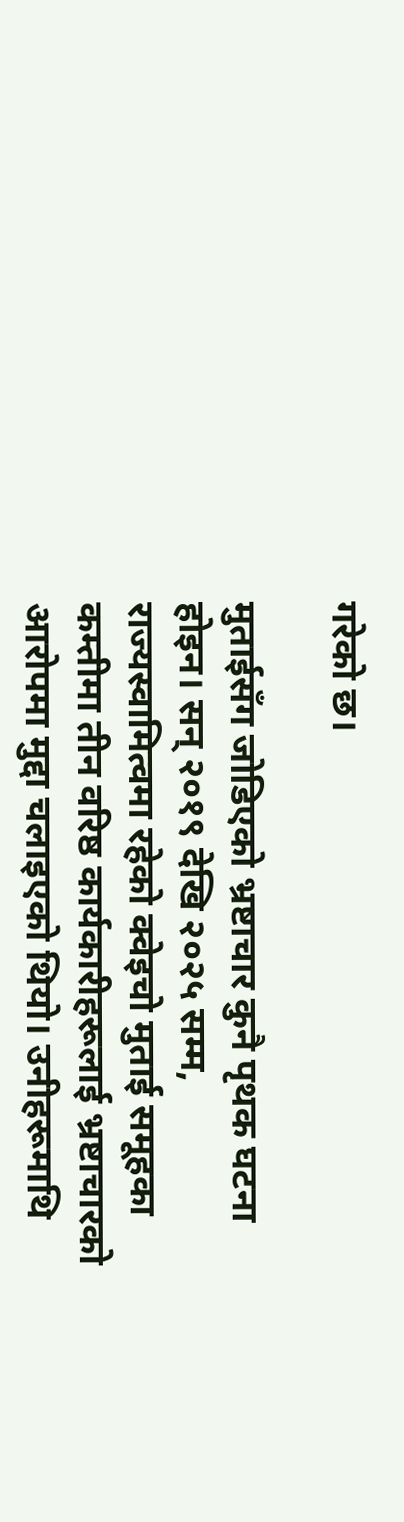गरेको छ।

मुताईसँग जोडिएको भ्रष्टाचार कुनै पृथक घटना होइन। सन् २०१९ देखि २०२५ सम्म, राज्यस्वामित्वमा रहेको क्वेइचो मुताई समूहका कम्तीमा तीन वरिष्ठ कार्यकारीहरूलाई भ्रष्टाचारको आरोपमा मुद्दा चलाइएको थियो। उनीहरूमाथि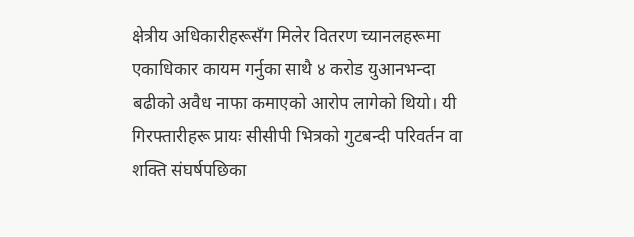क्षेत्रीय अधिकारीहरूसँग मिलेर वितरण च्यानलहरूमा एकाधिकार कायम गर्नुका साथै ४ करोड युआनभन्दा बढीको अवैध नाफा कमाएको आरोप लागेको थियो। यी गिरफ्तारीहरू प्रायः सीसीपी भित्रको गुटबन्दी परिवर्तन वा शक्ति संघर्षपछिका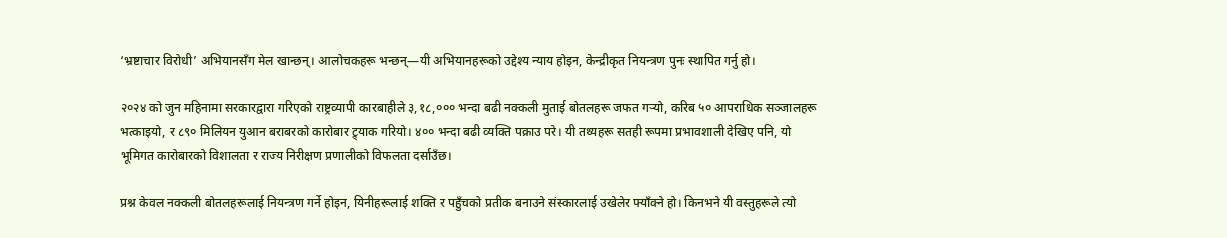‘भ्रष्टाचार विरोधी’ अभियानसँग मेल खान्छन्। आलोचकहरू भन्छन्—यी अभियानहरूको उद्देश्य न्याय होइन, केन्द्रीकृत नियन्त्रण पुनः स्थापित गर्नु हो।

२०२४ को जुन महिनामा सरकारद्वारा गरिएको राष्ट्रव्यापी कारबाहीले ३,१८,००० भन्दा बढी नक्कली मुताई बोतलहरू जफत गर्‍यो, करिब ५० आपराधिक सञ्जालहरू भत्काइयो, र ८९० मिलियन युआन बराबरको कारोबार ट्र्याक गरियो। ४०० भन्दा बढी व्यक्ति पक्राउ परे। यी तथ्यहरू सतही रूपमा प्रभावशाली देखिए पनि, यो भूमिगत कारोबारको विशालता र राज्य निरीक्षण प्रणालीको विफलता दर्साउँछ।

प्रश्न केवल नक्कली बोतलहरूलाई नियन्त्रण गर्ने होइन, यिनीहरूलाई शक्ति र पहुँचको प्रतीक बनाउने संस्कारलाई उखेलेर फ्याँक्ने हो। किनभने यी वस्तुहरूले त्यो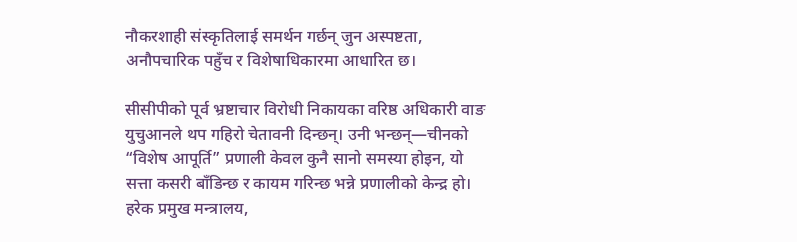नौकरशाही संस्कृतिलाई समर्थन गर्छन् जुन अस्पष्टता, अनौपचारिक पहुँच र विशेषाधिकारमा आधारित छ।

सीसीपीको पूर्व भ्रष्टाचार विरोधी निकायका वरिष्ठ अधिकारी वाङ युचुआनले थप गहिरो चेतावनी दिन्छन्। उनी भन्छन्—चीनको “विशेष आपूर्ति” प्रणाली केवल कुनै सानो समस्या होइन, यो सत्ता कसरी बाँडिन्छ र कायम गरिन्छ भन्ने प्रणालीको केन्द्र हो। हरेक प्रमुख मन्त्रालय,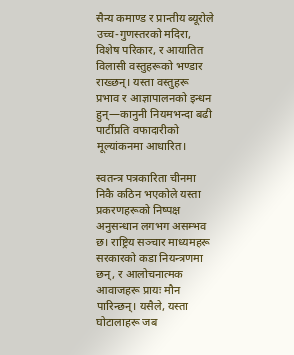सैन्य कमाण्ड र प्रान्तीय ब्यूरोले उच्च-गुणस्तरको मदिरा, विशेष परिकार, र आयातित विलासी वस्तुहरूको भण्डार राख्छन्। यस्ता वस्तुहरू प्रभाव र आज्ञापालनको इन्धन हुन्—कानुनी नियमभन्दा बढी पार्टीप्रति वफादारीको मूल्यांकनमा आधारित।

स्वतन्त्र पत्रकारिता चीनमा निकै कठिन भएकोले यस्ता प्रकरणहरूको निष्पक्ष अनुसन्धान लगभग असम्भव छ। राष्ट्रिय सञ्चार माध्यमहरू सरकारको कडा नियन्त्रणमा छन्, र आलोचनात्मक आवाजहरू प्रायः मौन पारिन्छन्। यसैले, यस्ता घोटालाहरू जब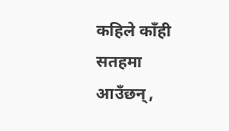कहिले काँही सतहमा आउँछन्,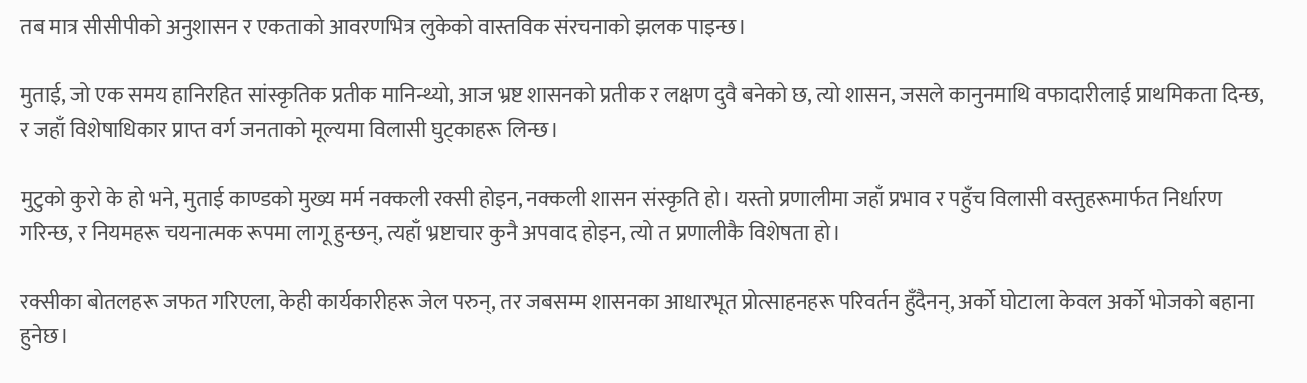तब मात्र सीसीपीको अनुशासन र एकताको आवरणभित्र लुकेको वास्तविक संरचनाको झलक पाइन्छ।

मुताई, जो एक समय हानिरहित सांस्कृतिक प्रतीक मानिन्थ्यो, आज भ्रष्ट शासनको प्रतीक र लक्षण दुवै बनेको छ, त्यो शासन, जसले कानुनमाथि वफादारीलाई प्राथमिकता दिन्छ, र जहाँ विशेषाधिकार प्राप्त वर्ग जनताको मूल्यमा विलासी घुट्काहरू लिन्छ।

मुटुको कुरो के हो भने, मुताई काण्डको मुख्य मर्म नक्कली रक्सी होइन, नक्कली शासन संस्कृति हो। यस्तो प्रणालीमा जहाँ प्रभाव र पहुँच विलासी वस्तुहरूमार्फत निर्धारण गरिन्छ, र नियमहरू चयनात्मक रूपमा लागू हुन्छन्, त्यहाँ भ्रष्टाचार कुनै अपवाद होइन, त्यो त प्रणालीकै विशेषता हो।

रक्सीका बोतलहरू जफत गरिएला, केही कार्यकारीहरू जेल परुन्, तर जबसम्म शासनका आधारभूत प्रोत्साहनहरू परिवर्तन हुँदैनन्, अर्को घोटाला केवल अर्को भोजको बहाना हुनेछ।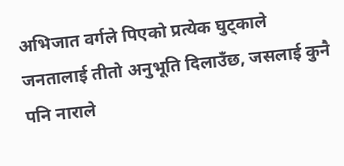अभिजात वर्गले पिएको प्रत्येक घुट्काले जनतालाई तीतो अनुभूति दिलाउँछ, जसलाई कुनै पनि नाराले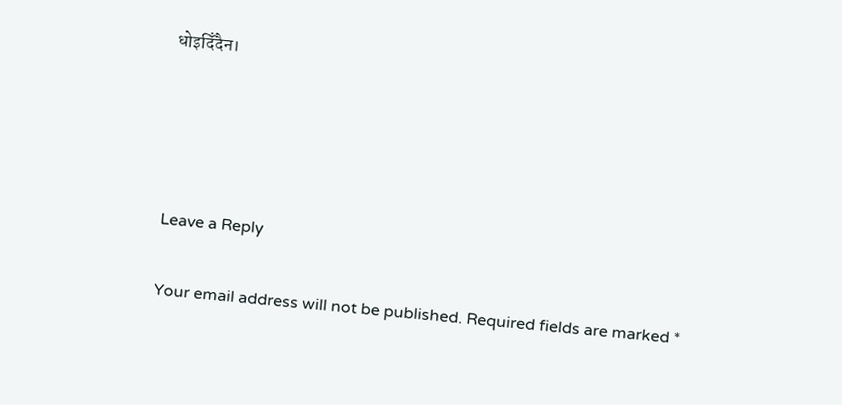धोइदिँदैन।




Leave a Reply

Your email address will not be published. Required fields are marked *